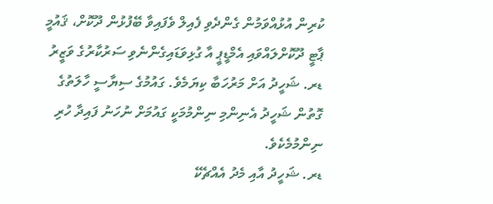ކުރިން އުޅުއްވަމުން ގެންދެވި ފެއިލް ވެފައިވާ ބޭފުޅުން ދޫކޮށް، ޤައުމީ ޕާޓީ ދޫކޮށްލައްވައި އެމްޑީޕީ އާ ގުޅިވަޑައިގެންނެވި ސަރުކާރުގެ ވަޒީރު ޑރ. ޝަހީދު އަށް މަރުހަބާ ކިޔަމެވެ. ގައުމުގެ ސިޔާސީ ހާލަތުގެ ގޮތުން ޝަހީދު އެނިންމި ނިންމުމަކީ ގައުމަށް ނުހަނު ފައިދާ ހުރި ނިންމުމެކެވެ.
ޑރ. ޝަހީދު އާއި މެދު އެއްޗެކޭ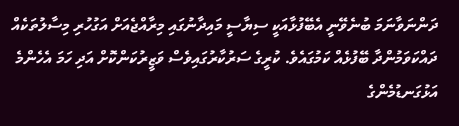ދަންނަވާނަމަ ބުނެވޭނީ އެބޭފުޅާއަކީ ސިޔާސީ މައިދާނުގައި މިރާއްޖެއަށް އަގުހުރި މިސާލުތަކެއް ދައްކަވަމުންދާ ބޭފުޅެއް ކަމުގައެވެ. ކުރީގެ ސަރުކާރުގައިވެސް ވަޒީރުކަންކޮށް އަދި ހަމަ އެހެންމެ އަޅުގަނޑުމެންގެ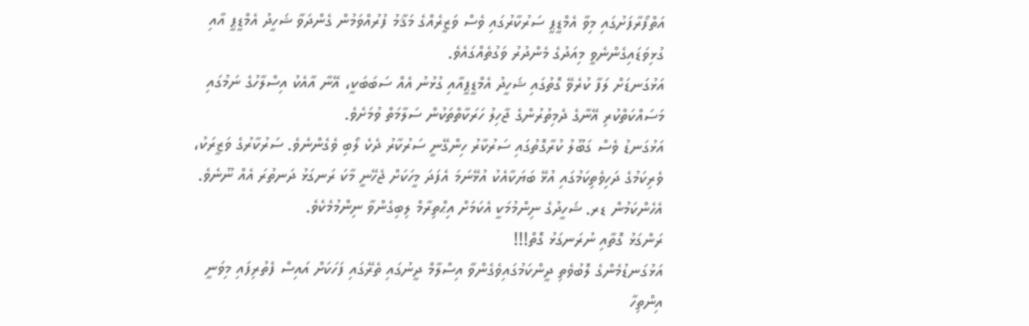އަތްފޯރާފަށުގައި މިވާ އެމްޑީޕީ ސަރުކާރުގައި ވެސް ވަޒީރެއްގެ މަޤާމު ފުރުއްވަމުން ގެންދަވާ ޝަހީދު އެމްޑީޕީ އާއި ގުޅިވަޑައިގެންނެވީ މިއަދުގެ މެންދުރު ވަގުތެއްގައެވެ.
އަޅުގަނޑަށް ލަފާ ކުރެވޭ ގޮތުގައި ޝަހީދު އެމްޑީޕީއާއި ގުޅުނު އެއް ސަބަބަކީ، އޭނާ އާއެކު އިސްލާހުގެ ނަމުގައި މަސައްކަތްކުރި އޭނާގެ ދެމިތުރުންގެ ޖާހިލު ހަރަކާތްތަކުން ސަލާމަތް ވުމަށެވެ.
އަޅުގަނޑު ވެސް ގަބޫލު ކުރާގޮތުގައި ސަރުކާރު ހިންގޭނީ ސަރުކާރު ދެކެ ލޯބި ވެގެންނެވެ. ސަރުކާރުގެ ވަޒީރަކު، ވެރިކަމުގެ ދަހިވެތިކަމުގައި އުޅޭ ބަޔަކާއެކު އުޅޭނަމަ އެފަދަ މީހަކަށް ޖެހޭނީ މާކަ ރަނގަޅު ދަނތުރަ އެއް ނޫނެވެ. އެހެންކަމުން ޑރ. ޝަހީދުގެ ނިންމުމަކީ އެކަމަށް އިޙްތިރާމް ލިބިގެންވާ ނިންމުމެކެވެ.
ރަންގަޅު ގޮތާއި ނުރަނގަޅު ގޮތް!!!
އަޅުގަނޑުމެންގެ ލޮބުވެތި ދީންކަމުގައިވެގެންވާ އިސްލާމް ދީނުގައި ތެރޭގައި ފަހަކަށް އައިސް ފެތުރިފައި މިވަނީ އިންތިހާ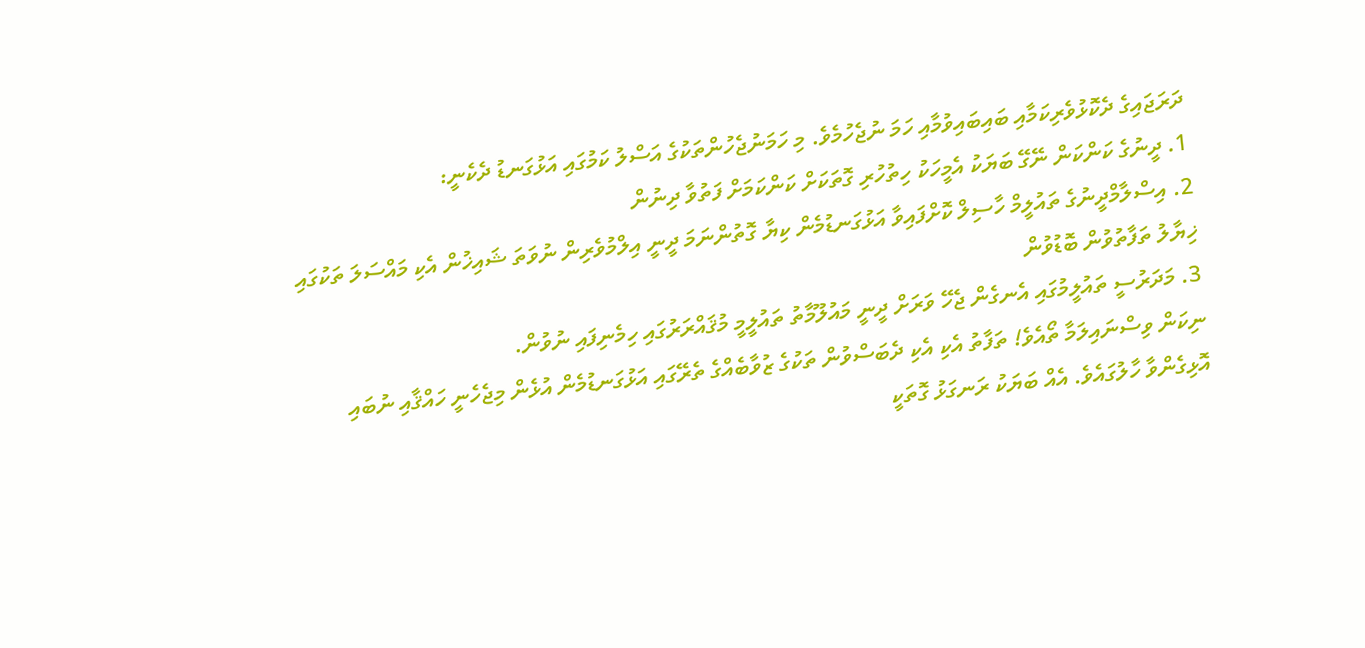ދަރަޖައިގެ ދެކޮޅުވެރިކަމާއި ބައިބައިވުމާއި ހަމަ ނުޖެހުމެވެ. މި ހަމަނުޖެހުންތަކުގެ އަސްލު ކަމުގައި އަޅުގަނޑު ދެކެނީ:
1. ދީނުގެ ކަންކަން ނޭގޭ ބަޔަކު އެމީހަކު ހިތުހުރި ގޮތަކަށް ކަންކަމަށް ފަތުވާ ދިނުން
2. އިސްލާމްދީނުގެ ތައުލީމް ހާސިލް ކޮށްފައިވާ އަޅުގަނޑުމެން ކިޔާ ގޮތުންނަމަ ދީނީ އިލްމުވެރިން ނުވަތަ ޝައިޚުން އެކި މައްސަލަ ތަކުގައި ޚިޔާލު ތަފާތުވުން ބޮޑުވުން
3. މަދަރުސީ ތައުލީމުގައި އެނގެން ޖެހޭ ވަރަށް ދީނީ މައުލޫމާތު ތައުލީމީ މުޤައްރަރުގައި ހިމެނިފައި ނުވުން.
ނިކަން ވިސްނައިލަމާ ތޯއެވެ! ތަފާތު އެކި އެކި ދެބަސްވުން ތަކުގެ ޒުވާބެއްގެ ތެރޭގައި އަޅުގަނޑުމެން އުޅެން މިޖެހެނީ ހައްޤާއި ނުބައި އޮޅިގެންވާ ހާލުގައެވެ. އެއް ބަޔަކު ރަނގަޅު ގޮތަކީ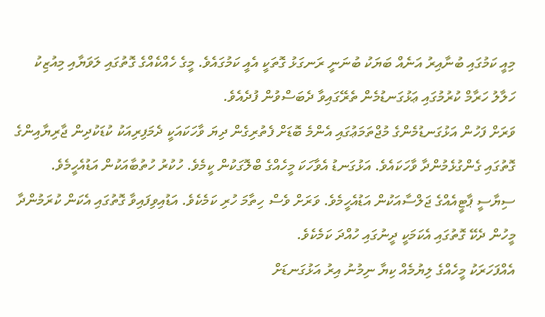މިއީ ކަމުގައި ބުނާއިރު އަނެއް ބަޔަކު ބުނަނީ ރަނގަޅު ގޮތަކީ އެއީ ކަމުގައެވެ. މީގެ ހެއްކެއްގެ ގޮތުގައި ލަވަޔާއި މިއުޒިކު ހަލާލު ހަރާމް ކުރުމުގައި ޢަޅުގަނޑުމެން ތެރޭގައިވާ ދެބަސްވުން ފުދެއެވެ.
ވަރަށް ފަހުން އަޅުގަނޑުމެންގެ މުޖްތަމަޢުގައި އެންމެ ބޮޑަށް ފެތުރިގެން ދިޔަ ވާހަކައަކީ ދެމަފިރިއަކު ކުޑަކުދިން ޖާރިޔާއިންގެ ގޮތުގައި ގެންގުޅެމުންދާ ވާހަކައެވެ. އަޅުގަނޑު އެވާހަކަ މީހެއްގެ ބްލޮގަކުން ކީމެވެ. ހުކުރު ހުތުބާއަކުން އަޑުއެހީމެވެ. ސިޔާސީ ޕާޓީއެއްގެ ޖަލްސާއަކުން އަޑުއެހީމެވެ. ވަރަށް ވެސް ހިތާމަ ހުރި ކަމެކެވެ. އަޑުއިވިފައިވާ ގޮތުގައި އެކަން ކުރަމުންދާ މީހުން ދެކޭ ގޮތުގައި އެކަމަކީ ދީނުގައި ހުއްދަ ކަމެކެވެ.
އެއްފަހަރަކު މީހެއްގެ ލިޔުމެއް ކިޔާ ނިމުނު އިރު އަޅުގަނޑަށް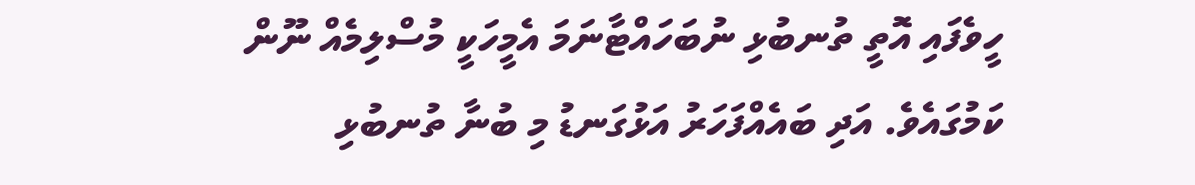ހީވެފައި އޮތީ ތުނބުޅި ނުބަހައްޓާނަމަ އެމީހަކީ މުސްލިމެއް ނޫން ކަމުގައެވެ. އަދި ބައެއްފަހަރު އަޅުގަނޑު މި ބުނާ ތުނބުޅި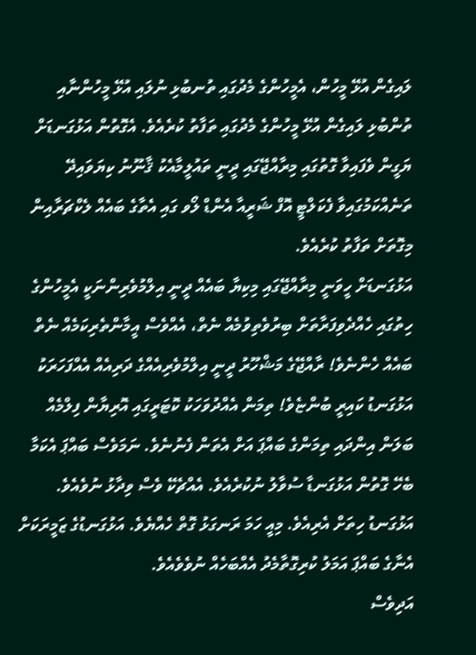ލައިގެން އުޅޭ މީހުން، އެމީހުންގެ މެދުގައި ތުނބުޅި ނުލައި އުޅޭ މީހުންނާއި ތުންބުޅި ލައިގެން އުޅޭ މީހުންގެ މެދުގައި ތަފާތު ކުރެއެވެ. އެގޮތުން އަޅުގަނޑަށް ޔަގީން ވެފައިވާ ގޮތުގައި މިރާއްޖޭގައި ދީނީ ތައުލީމާއެކު ޤާނޫނު ކިޔަވައިދޭ ތަނެއްކަމުގައިވާ ފެކަލްޓީ އޮފް ޝަރީއާ އެންޑް ލޯވ ގައި އެތާގެ ބައެއް ލެކްޗަރާއިން މިގޮތަށް ތަފާތު ކުރެއެވެ.
އަޅުގަނޑަށް ހީވަނީ މިރާއްޖޭގައި މިކިޔާ ބައެއް ދީނީ އިލްމުވެރިންނަކީ އެމީހުންގެ ހިތުގައި ހެއްދެވިފަރާތަށް ބިރުވެތިވުމެއް ނެތް، އެއްވެސް އީމާންތެރިކަމެއް ނެތް ބައެއް ހެންނެވެ! ރާއްޖޭގެ މަޝްހޫރު ދީނީ އިލްމުވެރިއެއްގެ ދަރިއެއް އެއްފަހަރަކު އަޅުގަނޑު ކައިރީ ބުންޏެވެ! ތިމަން އެއްދުވަހަކު ކޮޓަރީގައި އޮރިޔާން ފިލްމެއް ބަލަން އިންދައި ތިމަންގެ ބައްޕަ އަށް އެތަން ފެނުނެވެ. ނަމަވެސް ބައްޕަ އެކަމާ ބެހޭ ގޮތުން އަޅުގަނޑާ ސުވާލު ނުކުރެއެވެ. އެއްޗެކޭ ވެސް ވިދާޅު ނުވެއެވެ. އަޅުގަނޑު ހިތަށް އެރިއެވެ. މިއީ ހަމަ ރަނގަޅު ގޮތް ހެއްޔެވެ. އަޅުގަނޑުގެ ޒަމީރަކަށް އެނާގެ ބައްޕަ އަމަލު ކުރިގޮތާމެދު އެއްބަހެއް ނުވެވެއެވެ.
އަދިވެސް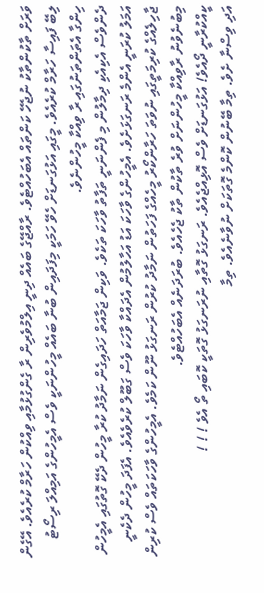ވަރަށް ތާކުންތާކު ނުޖެހޭ ކަންތައް އެބަހުއްޓެވެ. ރާއްޖޭގެ ބައެއް ދިނީ އިލްމުވެރިން ރާ ގެންގުޅުމާއި ވިއްކުން ހަރާމް ކުރެއެވެ. އޭގެން ލިބޭ ފައިސާ ހަރާމް ކުރެއެވެ. މީގައި އަޅުގަނޑަށް ހެވޭ ހަމަކީ މިފަދައިން ބުނާ ބައެއް މީހުންނަކީ ވެސް އެމީހުންގެ އަމިއްލަ ރިސޯޓު ހިންގާ އެތަންތަނުގައި ރާ ވިއްކާ މީހުންނެވެ.
ދެންވެސް އެކިއެކި ދިމާލުން މި ފެންނަނީ ތަފާތު ވާހަކަ ތަކެވެ. ވަކިން ޖަމާއަތް ހަދައިގެން ނަމާދު ކުރާ މީހުން ދެކޭ ގޮތުގައި އެމީހުން އަމަލު ކުރަނީ އެންމެ ރަނގަޅަށެވެ. އެމީހުންގެ ވާހަކަ އަޑު އަހާލުމުން އެދައްކާ ވާހަކަ ވެސް ގަބޫލް ކުރެވެއެވެ. އެފަދަ މީހުން ދެކެނީ ޖާހިލެއްގެ ކުރިމަތީގައި ނުވަތަ ހަރާންކޯރު މީހެއްގެ ފަހަތުން ނަމާދު ކުރުން ރަނގަޅު ނޫން ކަމެވެ. އެމީހުންގެ ވާހަކަތައް ވެސް ކުރިން މިބުނެވުނު ރާވިއްކާ މީހުންނަށް ވުރެ ތާކުން ތާކު ޖެހެއެވެ. ބުރަދަނެއް އެބަހުއްޓެވެ.
ކީއްކުރާނީ ދޯއެވެ! އަޅުގަނޑަށް ވެސް އޮޅިއްޖެއެވެ. ރަނގަޅު ގޮތާއި ނުރަނގަޅު ގޮތަކީ ކޮބައި ތޯ އެވެ ! ! !
އަދި ވިސްނާ ށެވެ. ތިމާ ބޭނުން ކޮންމެ ގޮތަކަށް ނުވާނެއެވެ. ތިމާ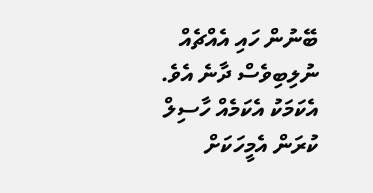ބޭނުން ހައި އެއްޗެއް ނުލިބިވެސް ދާނެ އެވެ. އެކަމަކު އެކަމެއް ހާސިލް ކުރަން އެމީހަކަށް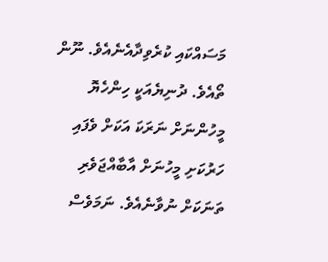މަސައްކައި ކުރެވިދާއެނެއެވެ. ނޫން ތޯއެވެ. ދުނިޔެއަކީ ހިންހެޔޮ މީހުންނަށް ނަރަކަ އަކަށް ވެފައި ހަރުކަށި މީހުނަށް އާބާއްޖަވެރި ތަނަކަށް ނުވާނެއެވެ. ނަމަވެސް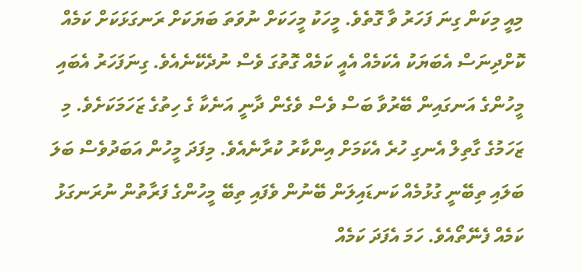މިއީ މިކަން ގިނަ ފަހަރު ވާ ގޮތެވެ. މީހަކު މީހަކަށް ނުވަތަ ބަޔަކަށް ރަނގަޅަކަށް ކަމެއް ކޮށްދިނަސް އެބަޔަކު އެކަމެއް އެއީ ކަމެއް ގޮތުގަ ވެސް ނުދެކޭނެއެވެ. ގިނަފަހަރު އެބައި މީހުންގެ އަނގައިން ބޭރުވާ ބަސް ވެސް ވެގެން ދާނީ އަނެކާ ގެ ހިތުގެ ޒަހަމަކަށެވެ. މި ޒަހަމުގެ ގާތިލް އެނގި ހުރެ އެކަމަށް އިންކާރު ކުރާނެއެވެ. މިފަދަ މީހުން އަބަދުވެސް ބަލަ ބަލައި ތިބޭނީ ގުޅުމެއް ކަނޑައިލަން ބޭނުން ވެފައި ތިބޭ މީހުންގެ ފަރާތުން ނުރަނގަޅު ކަމެއް ފެނޭތޯއެވެ. ހަމަ އެފަދަ ކަމެއް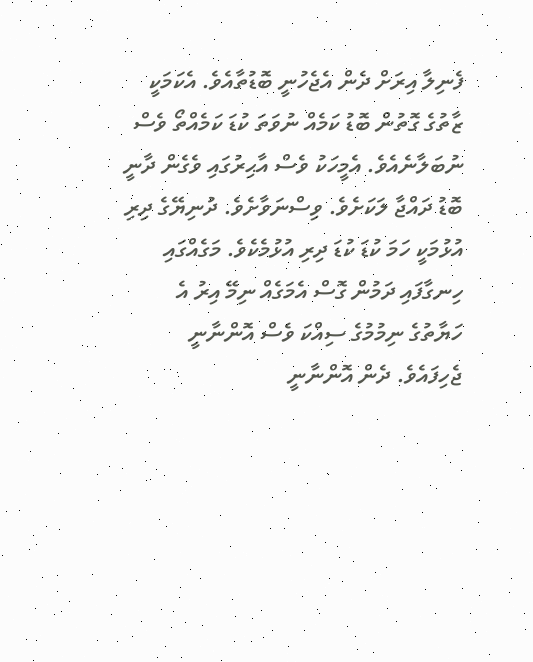ފެނިލާ އިރަށް ދެން އެޖެހުނީ ބޮޑުތާއެވެ. އެކަމަކީ ޒާތުގެ ގޮތުން ބޮޑު ކަމެއް ނުވަތަ ކުޑަ ކަމެއްތޯ ވެސް ނުބަލާނެއެވެ. އެމީހަކު ވެސް އާޙިރުގައި ވެގެން ދާނީ ބޮޑު ދައްޖާ ލަކަށެވެ. ވިސްނަވާށެވެ. ދުނިޔޭގެ ދިރި އުޅުމަކީ ހަމަ ކުޑަ ކުޑަ ދިރި އުޅުމެކެވެ. މަގެއްގައި ހިނގާފައި ދަމުން ގޮސް އެމަގެއް ނިމޭ އިރު އެ ހަޔާތުގެ ނިމުމުގެ ސިއްކަ ވެސް އޮންނާނީ ޖެހިފައެވެ. ދެން އޮންނާނީ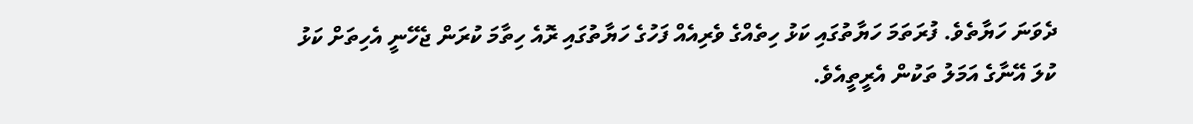ދެވަނަ ހަޔާތެވެ. ފުރަތަމަ ހަޔާތުގައި ކަޅު ހިތެއްގެ ވެރިއެއް ފަހުގެ ހަޔާތުގައި ރޮއެ ހިތާމަ ކުރަން ޖެހޭނީ އެހިތަށް ކަޅު ކުލަ އޭނާގެ އަމަލު ތަކުން އެރީތީއެވެ.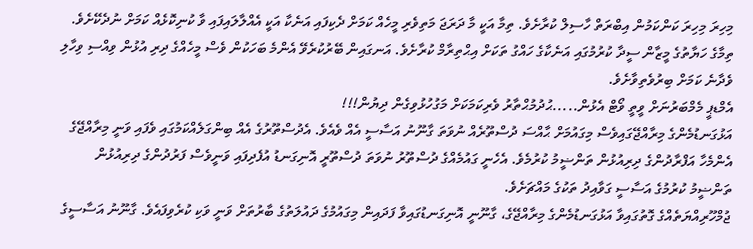މިހިރަ މިހިރަ ކަންކަމުން އިބްރަތް ހާސިލް ކުރާށެވެ. ތިމާ އަކީ މާ ދަރަޖަ މަތިވެރި މީހެއް ކަމަށް ދެކިފައި އަނެކާ އަކީ އެއްލާލައިފައި ވާ ކުނިކޮޅެއް ކަމަށް ނުދެކޭށެވެ. ތިމާގެ ހަޔާތުގެ މީޒާން ސީދާ ކުރުމުގައި އަނެކާގެ ހައްގު ތަކަށް އިޙްތިރާމް ކުރާށެވެ. އަނގައިން ބޭރުކުރެވޭ އެންމެ ބަހަކުން ވެސް މީހެއްގެ ދިރި އުޅުން ވިއްސި ވިހާލި ވެދާނެ ކަމަށް ބިރުވެތިވާށެވެ.
އެމްޑޕީ މެމްބަރުނަށް ވީތީ ވޯޓް އެޅުން.....ޙުދުމުޙްތާރު ވެރިކަމަކަށް މަގުހުޅުވިގެން ދިޔުން!!!
އަޅުގަނޑުމެންގެ މިރާއްޖޭގައިވެސް މިގައުމަށް ޙާއްސަ ދުސްތޫރެއް ނުވަތަ ގާނޫނު އަސާސީ އެއް ވެއެވެ. އެދުސްތޫރުގެ އެއް ބިންގަލެއްކަމުގައި ވެފައި ވަނީ މިރާއްޖޭގެ އެންމެހާ އަފްރާދުންގެ ދިރިއުޅުން ތަންޟީމު ކުރުމެވެ. އެހެނީ ގައުމެއްގެ ދުސްތޫރު ނުވަތަ ދުސްތޫރީ އޮނިގަނޑު އުފެދިފައި ވަނީވެސް ފަރުދުންގެ ދިރިއުޅުން ތަންޟީމު ކުރުމުގެ އަސާސީ ގަވާއިދު ތަކުގެ މައްޗަށެވެ.
ޖުމްހޫރިއްޔަތެއްގެ ގޮތުގައިވާ އަޅުގަނޑުމެންގެ މިރާއްޖޭގެ، ގާނޫނީ އޮނިގަނޑުގައިވާ ފަދައިން މިގައުމުގެ ދައުލަތުގެ ބާރުތަށް ވަނީ ވަކި ކުރެވިފައެވެ. ގާނޫނު އަސާސީގެ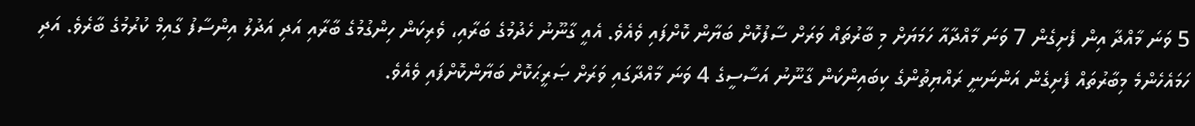5 ވަނަ މާއްދާ އިން ފެށިގެން 7 ވަނަ މާއްދާއާ ހަމަޔަށް މި ބާރުތައް ވަރަށް ސާފުކޮށް ބަޔާން ކޮށްފައި ވެއެވެ. އެއީ ގާނޫނު ހެދުމުގެ ބަރާއި، ވެރިކަން ހިންގުމުގެ ބާރާއި އަދި އަދުލު އިންސާފު ގާއިމް ކުރުމުގެ ބާރެވެ. އަދި ހަމައެހެންމެ މިބާރުތައް ފެށިގެން އަންނަނީ ރައްޔިތުންގެ ކިބައިންކަން ގާނޫނު އަސާސީގެ 4 ވަނަ މާއްދާގައި ވަރަށް ޞަރީޙަކޮށް ބަޔާންކޮށްފައި ވެއެވެ.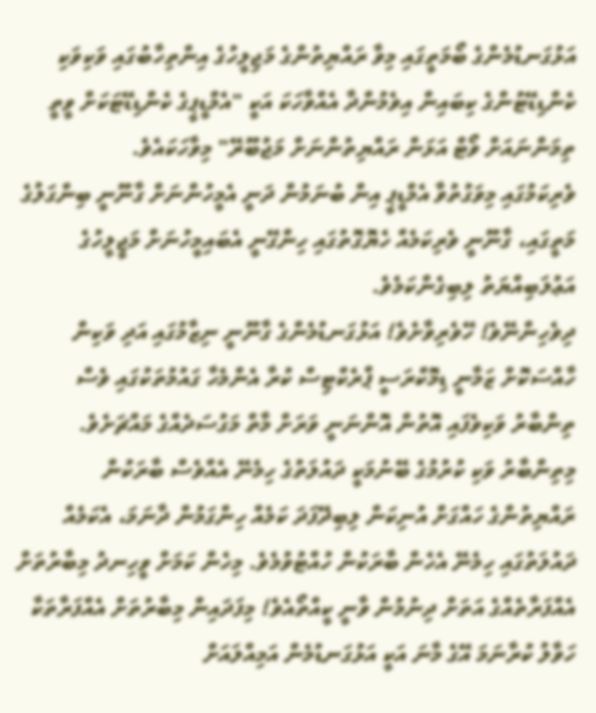އަޅުގަނޑުމެންގެ ބޯމަތީގައި މިވާ ރައްޔިތުންގެ މަޖިލީހުގެ އިންތިހާބުގައި ވަކިވަކި ކެންޑިޑޭޓުންގެ ކިބައިން އިވެމުންދާ އެއްވާހަކަ އަކީ "އެމްޑީޕީގެ ކެންޑިޑޭޓަކަށް ވީތީ ތިމަންނައަށް ވޯޓް އަޅަން ރައްޔިތުންނަށް މަޖުބޫރޭ" މިވާހަކައެވެ.
ވެރިކަމުގައި މިވަގުތުވާ އެމްޑީޕީ އިން ބުނަމުން ދަނީ އެމީހުންނަށް ގާނޫނީ ބިންގަލުގެ މަތީގައި، ގާނޫނީ ވެރިކަމެއް ހެޔޮގޮތުގައި ހިންގޭނީ އެބައިމީހުނަށް މަޖީލީހުގެ އަޢުލަބިއްޔަތު ލިބިގެންކަމެވެ.
ދިވެހިންނޭވެ! ހޭވެރިވާށެވެ! އަޅުގަނޑުމެންގެ ގާނޫނީ ނިޒާމުގައި އަދި ވަކިން ހާއްސަކޮށް ޒަމާނީ ޑިމޮކްރަސީ ޕްރެކްޓިސް ކުރާ އެންމެހާ ގައުމުތަކުގައި ވެސް ތިންބާރު ވަކިވެފައި އޮތުން އޮންނަނީ ވަރަށް މާތް މަގުސަދެއްގެ މައްޗަށެވެ. މިތިންބާރު ވަކި ކުރުމުގެ ބޭނުމަކީ ދައުލަތުގެ ހިމެނޭ އެއްވެސް ބާރަކުން ރައްޔިތުންގެ ހައްގަށް އުނިކަން ލިބިދޭފަދަ ކަމެއް ހިންގަމުން ދާނަމަ، އެކަމެއް ދައުލަތުގައި ހިމެނޭ އެހެން ބާރަކުން ހުއްޓުވުމެވެ. މިހެން ކަމަށް ވީހިނދު މިބާރުތަށް އެއްފަރާތެއްގެ އަތަށް ދިނުމުން ވާނީ ކީއްތޯއެވެ! މިފަދައިން މިބާރުތަށް އެއްފަރާތަކާ ހަވާލު ކުރާނަމަ އޭގެ މާނަ އަކީ އަޅުގަނޑުމެން އަމިއްލައަށް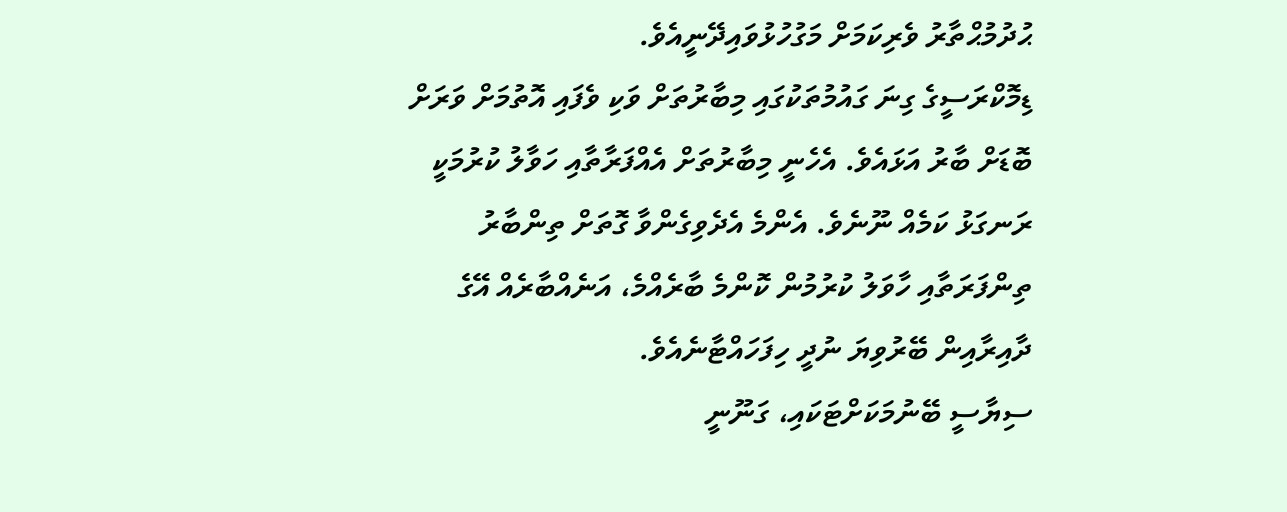ޙުދުމުޙްތާރު ވެރިކަމަށް މަގުހުޅުވައިދޭނީއެވެ.
ޑިމޮކްރަސީގެ ގިނަ ގައުމުތަކުގައި މިބާރުތަށް ވަކި ވެފައި އޮތުމަށް ވަރަށް ބޮޑަށް ބާރު އަޅައެވެ. އެހެނީ މިބާރުތަށް އެއްފަރާތާއި ހަވާލު ކުރުމަކީ ރަނގަޅު ކަމެއް ނޫނެވެ. އެންމެ އެދެވިގެންވާ ގޮތަށް ތިންބާރު ތިންފަރަތާއި ހާވަލު ކުރުމުން ކޮންމެ ބާރެއްމެ، އަނެއްބާރެއް އޭގެ ދާއިރާއިން ބޭރުވިޔަ ނުދީ ހިފަހައްޓާނެއެވެ.
ސިޔާސީ ބޭނުމަކަށްޓަކައި، ގަނޫނީ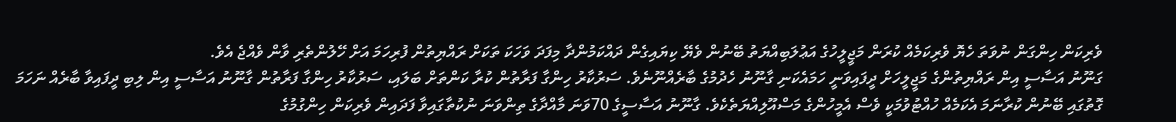ވެރިކަން ހިންގަން ނުވަތަ ހެޔޮ ވެރިކަމެއް ކުރަން މަޖީލީހުގެ އަޢުލަބިއްޔަތު ބޭނުން ވެޔޭ ކިޔައިގެން ދައްކަމުންދާ މިފަދަ ވަހަކަ ތަކަށް ރައްޔިތުން ފުރިހަމަ އަށް ހޭލުންތެރި ވާން ވެއްޖެ އެވެ.
ގަނޫނު އަސާސީ އިން ރައްޔިތުންގެ މަޖީލީހަށް ދީފައިވަނީ ހަމައެކަނި ގާނޫނު ހެދުމުގެ ބާރެއްނޫނެވެ. ސަރުކާރު ހިންގާ ފަރާތުން ކުރާ ކަންތަށް ބަލައި، ސަރުކާރު ހިންގާ ފަރާތުން ގާނޫނު އަސާސީ އިން ލިބި ދީފައިވާ ބާރެއް ނަހަމަ ގޮތުގައި ބޭނުން ކުރާނަމަ އެކަމެއް ހުއްޓުވުމަކީ ވެސް އެމީހުންގެ މަސްއޫލިއްޔަތެކެވެ. ގާނޫނު އަސާސީގެ 70ވަނަ މާއްދާގެ ތިންވަނަ ނުކުތާގައިވާ ފަދައިން ވެރިކަން ހިންގުމުގެ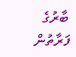ބާރުގެ ފަރާތުން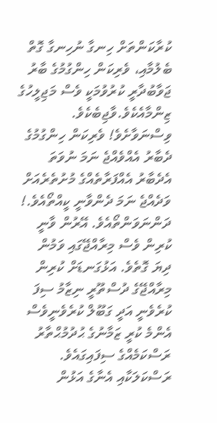ކުރާކަންތަށް ހިނގާ ނުހިނގާ ގޮތް ބެލުމާއި، ވެރިކަން ހިންގުމުގެ ބާރު ޖަވާބުދާރީ ކުރުވުމަކީ ވެސް މަޖިލީހުގެ ޒިންމާއެކެވެ.ވާޖިބެކެވެ.
ވިސްނަވާށެވެ! ވެރިކަން ހިންގުމުގެ ދެބާރު އެއްވެއްޖެ ނަމަ ނުވަތަ އެދެބާރު އެއްފަރާތެއްގެ މުށުތެރެއަށް ވަދެއްޖެ ނަމަ ދެންވާނީ ކީއްތޯއެވެ.! ދަންނަވަންތޯއެވެ. އޭރުން ވާނީ ކުރިން ވެސް މިރާއްޖޭގައި ވަމުން ދިޔަ ގޮތެވެ. އަޅުގަނޑަށް ކުރިން މިރާއްޖޭގެ ދުސްތޫރީ ނިޒާމު ސިފަ ކުރެވެނީ އަދީ ގަބޫލް ކުރެވެނީވެސް އެންމެ ކުރީ ޒަމާނުގެ ޙުދުމުޙްތާރު ރަސްކަމެއްގެ ސިފައިގައެވެ. ރަސްކަލަކާއި އެނާގެ އަޅުން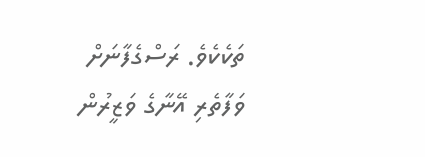ތަކެކެވެ. ރަސްގެފާނަށް ވަފާތެރި އޭނާގެ ވަޒީރުން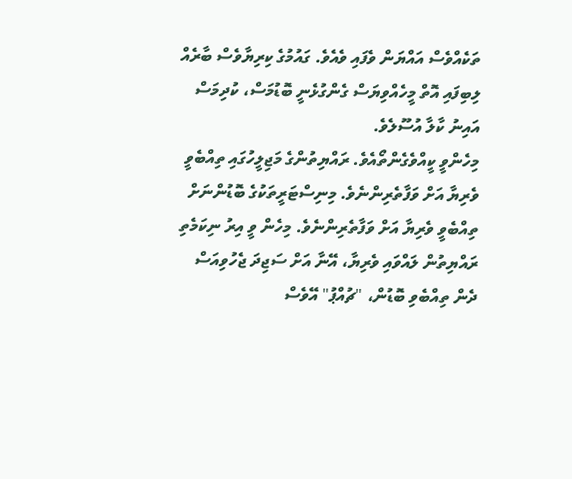ތަކެއްވެސް އައްޔަން ވެފައި ވެއެވެ. ގައުމުގެ ކިރިޔާވެސް ބާރެއް ލިބިފައި އޮތް މީހެއްވިޔަސް ގެންގުޅެނީ ބޮޑުމަސް، ކުދިމަސް އައިނު ކާލާ އުސޫލެވެ.
މިހެންވީ ކީއްވެގެންތޯއެވެ. ރައްޔިތުންގެ މަޖިލީހުގައި ތިއްބެވީ ވެރިޔާ އަށް ވަފާތެރިންނެވެ. މިނިސްޓަރީތަކުގެ ބޮޑުންނަށް ތިއްބެވީ ވެރިޔާ އަށް ވަފާތެރިންނެވެ. މިހެން ވީ އިރު ނިކަމެތި ރައްޔިތުން ލައްވައި ވެރިޔާ، އޭނާ އަށް ސަޖިދަ ޖެހުވިއަސް ދެން ތިއްބެވި ބޮޑުން، "ޗުއްޕު" އޭވެސް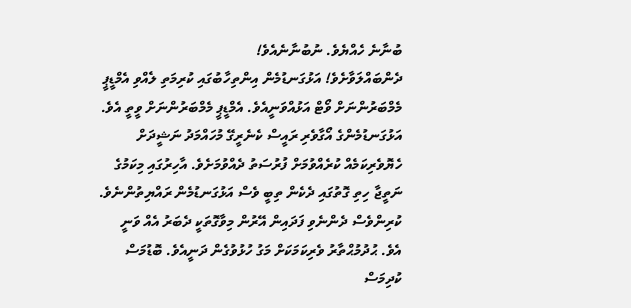ބުނާނެ ހެއްޔެވެ. ނުބުނާނެއެވެ!
ދެންބައްލަވާށެވެ! އަޅުގަނޑުމެން އިންތިހާބުގައި ކުރިމަތި ލެއްވި އެމްޑީޕީ މެމްބަރުންނަށް ވޯޓް އަޅުއްވަނީއެވެ. އެމްޑީޕީ މެމްބަރުންނަށް ވީތީ އެވެ. އަޅުގަނޑުމެންގެ އޯގާވެރި ރައީސް ކެނެރީގޭ މުހައްމަދު ނަޝީދަށް ހެޔޮވެރިކަމެއް ކުރެއްވުމަށް ފުރުސަތު ދެއްވުމަށެވެ. އާހިރުގައި މިކަމުގެ ނަތީޖާ ހިތި ގޮތުގައި ދެކެން ތިބީ ވެސް އަޅުގަނޑުމެން ރައްޔިތުންނެވެ.
ކުރިންވެސް ދެންނެވި ފަދައިން އޭރުން މިވާގޮތަކީ ދެބަރު އެއް ވަނީ އެވެ. ޙުދުމުޙްތާރު ވެރިކަމަކަށް މަގު ހުޅުވުގެން ދަނީއެވެ. ބޮޑުމަސް ކުދިމަސް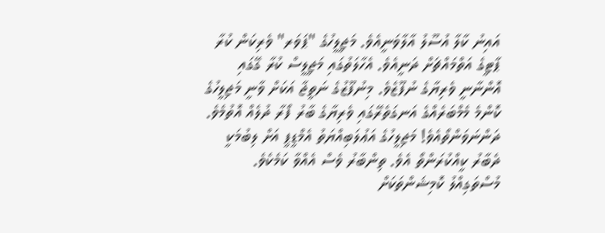އައިނު ކާލާ އުސޫލު އާލާވަނީއެވެ. މަޖީލީހުގެ "ޕަވަރ" ވެރިކަން ކުރާ ޕާޓީގެ އަތްމައްޗަށް ދަނީއެވެ. އެހާލަތުގައި މަޖީލީސް ކުރާ ގޭގައި އޮންނާނީ ވެރިޔާގެ ނުފޫޒެވެ. މިނުފޫޒުގެ ނަތީޖާ އަކަށް ވާނީ މަޖިލީހުގެ ކޮންމެ މެމްބަރެއްގެ އަނގަތެރޭގައި ވެރިޔާގެ ބާރު ފޯރާ ދުލެއް އޮތުމެވެ.
ދަންނަވަންތޯއެވެ! މަޖިލީހުގެ އަޢުލަބިއްޔަތު އެމްޑީޕީ އަށް ލިބުމަކީ ދެބާރު ކީއްކުރަންތޯ އެވެ. ތިންބާރު ވެސް އެއްވާ ކަމެކެވެ. މުސްތަގިއްލު ކޮމިޝަންތަކަށް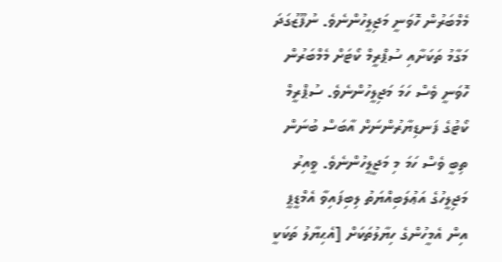މެމްބަރުން ހޮވަނީ މަޖިލީހުންނެވެ. ނުފޫޒުގަދަ މަގާމު ތަކަށާއި ސުޕްރީމް ކޯޓަށް މެމްބަރުން ހޮވަނީ ވެސް ހަމަ މަޖިލީހުންނެވެ. ސުޕްރީމް ކޯޓުގެ ފަނޑިޔާރުންނަށް އާބަސް ބުނަން ތިބީ ވެސް ހަމަ މި މަޖީލީހުންނެވެ. ވީއިރު މަޖިލީހުގެ އަޢުލަބިއްޔަތު ލިބިފައިވާ އެމްޑީޕީ އިން އެމީހުންގެ ހިޔާލުތަކަށް [އެޙިޔާލު ތަކަކީ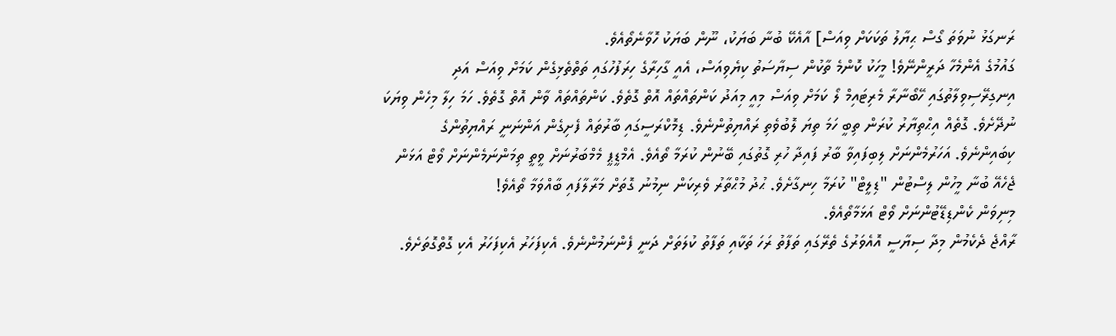ރަނގަޅު ނުވަތަ ގޯސް ޙިޔާލު ތަކަކަށް ވިއަސް] އާއެކޭ ބުނާ ބަޔަކު، ނޫން ބަޔަކު ހޮވާނެތޯއެވެ.
ގައުމުގެ އެންމެހާ ދަރީންނޭވެ! މީހަކު ކޮންމެ ތާކުން ސިޔާސަތު ކިޔެވިއަސް، އެއީ ގާހިރާގެ ހިރަފުހުގައި ތަތްތެޅިގެން ކަމަށް ވިއަސް އަދި އިނގިރޭސިވިލާތުގައި ހޭބޯނާރާ މެރިޓައިމް ލޯ ކަމަށް ވިއަސް މިއީ މިއަދު ކަންތައްތައް އޮތް ގޮތެވެ. ކަންތައްތައް ވާން އޮތް ގޮތެވެ. ހަމަ ހިލާ މިހެން ވިޔަކަ ނުދޭށެވެ. ގޮތެއް އިޙްތިޔާރު ކުރަން ތިބީ ހަމަ ތިޔަ ލޮބުވެތި ރައްޔިތުންނެވެ. ޑިމޮކްރަސީގައި ބާރުތައް ފެށިގެން އަންނަނީ ރައްޔިތުންގެ ކިބައިންނެވެ. އަހަރުމެންނަށް ލިބިފައިވާ ބާރު ފައިދާ ހުރި ގޮތުގައި ބޭނުން ކުރަމާ ތޯއެވެ. އެމްޑީޕީ މެމްބަރުނަށް ވީތީ ތިމަންނަމެންނަށް ވޯޓް އަޅަން ޖެހެއޭ ބުނާ މީހުން ލިސްޓުން "ޑިލީޓް" ކުރަމާ ހިނގާށެވެ. ޙުދު މުޙްތާރު ވެރިކަން ނިމުނު ގޮތަށް މަރާލާފައި ބާއްވަމާ ތޯއެވެ!
މިނިވަން ކެންޑިޑޭޓުންނަށް ވޯޓް އަޅަމާތޯއެވެ.
ރާއްޖެ ދެކެމުން މިދާ ސިޔާސީ އޮއެވަރުގެ ތެރޭގައި ތަފާތު ރަހަ ތަކާއި ތަފާތު ކުލަތަށް ދަނީ ފެންނަމުންނެވެ. އެކިފަހަރު އެކިފަހަރު އެކި ގޮތްގޮތަށެވެ.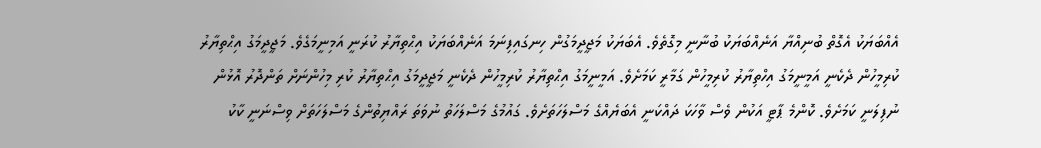އެއްބަޔަކު އެގޮތް ބުނިއްޔާ އަނެއްބަޔަކު ބުނާނީ މިގޮތެވެ. އެބަޔަކު މަޖީދީމަގުން ހިނގައިފިނަމަ އަނެއްބަޔަކު އިޙްތިޔާރު ކުރަނީ އަމިނީމަގެވެ. މަޖީދީމަގު އިޙްތިޔާރު ކުރިމީހުން ދެކެނީ އަމީނީމަގު އިހްތިޔާރު ކުރިމީހުން ގަމާރީ ކަމަށެވެ. އަމީނީމަގު އިޙްތިޔާރު ކުރިމީހުން ދެކެނީ މަޖީދީމަގު އިޙްތިޔާރު ކުރި މިހުންނަށް ތަންދޮރު އޮޅުން ނުފިލަނީ ކަމަށެވެ. ކޮންމެ ޕާޓީ އަކުން ވެސް ވާހަކަ ދައްކަނީ އެބަޔެއްގެ މަސްލަހަތަށެވެ. ގައުމުގެ މަސްލަހަތު ނުވަތަ ރައްޔިތުންގެ މަސްލަހަތަށް ވިސްނަނީ ކާކު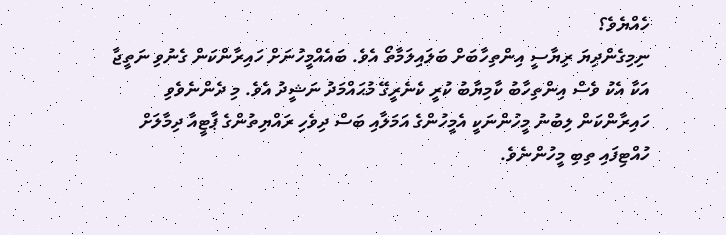ހެއްޔެވެ؟
ނިމިގެންދިޔަ ރިޔާސީ އިންތިހާބަށް ބަލައިލަމާތޯ އެވެ. ބައެއްމީހުނަށް ހައިރާންކަން ގެނުވި ނަތީޖާ އަކާ އެކު ވެސް އިންތިހާބު ކާމިޔާބު ކުރީ ކެނެރީގޭ މުޙައްމަދު ނަޝީދު އެވެ. މި ދެންނެވެވި ހައިރާންކަން ލިބުނު މީހުންނަކީ އެމީހުންގެ އަމަލާއި ބަސް ދިވެހި ރައްޔިތުންގެ ޕާޓީއާ ދިމާލަށް ހުއްޓިފައި ތިބި މީހުންނެވެ.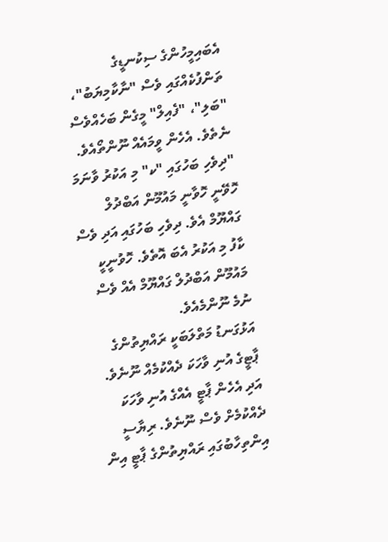އެބައިމީހުންގެ ސިކުނޑީގެ ތަންފުކެއްގައި ވެސް "ނާކާމިޔަބު"، "ބަލި"، "ފެއިލް" މީގެން ބަހެއްވެސް ނެތެވެ. އެހެން ވީމައެއް ނޫންތޯއެވެ. "ދިވެހި ބަހުގައި "ކ" މި އަކުރު ވާނަމަ ހޮވޭނީ ހޮވާނީ މައުމޫން އަބްދުލް ގައްޔޫމް އެވެ. ދިވެހި ބަހުގައި އަދި ވެސް ކާފު މި އަކުރު އެބަ އޮތެވެ. ހޮވުނީކީ މައުމޫން އަބްދުލް ގައްޔޫމް އެއް ވެސް ނުމެ ނޫންމެއެވެ.
އަޅުގަނޑު މަތްލަބަކީ ރައްޔިތުންގެ ޕާޓީގެ އުނި ވާހަކަ ދެއްކުމެއް ނޫނެވެ. އަދި އެހެން ޕާޓީ އެއްގެ އުނި ވާހަކަ ދެއްކުމެށް ވެސް ނޫނެވެ. ރިޔާސީ އިންތިހާބުގައި ރައްޔިތުންގެ ޕާޓީ އިން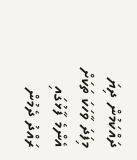ދައްކަމުން ދިޔަ މިފަދަ ވާހަކަ ތަކަށް އެންމެ ފާޅުގައި ރައްދު ދެމުން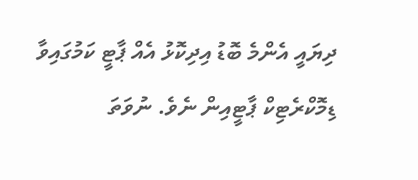ދިޔައީ އެންމެ ބޮޑު އިދިކޮޅު އެއް ޕާޓީ ކަމުގައިވާ ޑިމޮކްރެޓިކް ޕާޓީއިން ނެވެ. ނުވަތަ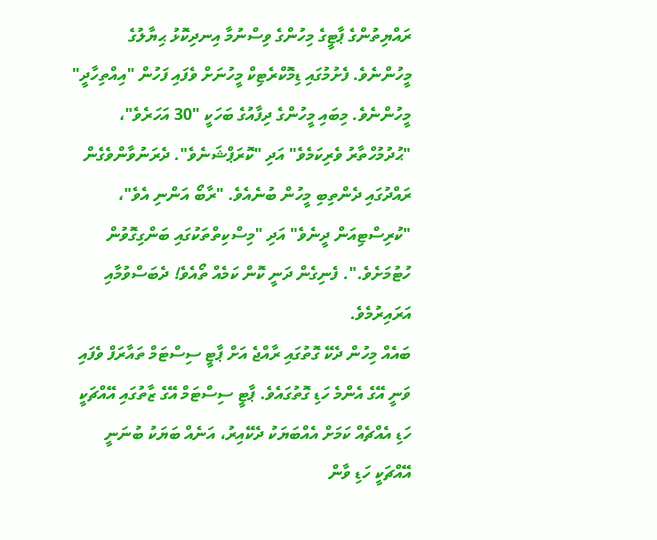ރައްޔިތުންގެ ޕާޓީގެ މިހުންގެ ވިސްނުމާ އިނދިކޮޅު ޙިޔާލުގެ މީހުންނެވެ. ފެށުމުގައި ޑިމޮކްރެޓިކް މީހުނަށް ވެފައި ފަހުން "އިއްތިހާދީ" މީހުންނެވެ. މިބައި މީހުންގެ ދިފާއުގެ ބަހަކީ "30 އަހަރެވެ"، "ޙުދުމުހްތާރު ވެރިކަމެވެ" އަދި "ކޮރަޕްޝަނެވެ". ދެރަނުވާންވެގެން ރައްދުގައި ދެންތިބި މީހުން ބުނެއެވެ. "ރާބޯ އަންނި އެވެ"، "ކުރިސްޓިއަން ދީނެވެ" އަދި "މިސްކިތްތަކުގައި ބަންގިގޮވުން ހުޓުމަށެވެ.". ފެނިގެން ދަނީ ކޮން ކަމެއް ތޯއެވެ! ދެބަސްވުމާއި އަރައިރުމެވެ.
ބައެއް މިހުން ދެކޭ ގޮތުގައި ރާއްޖެ އަށް ޕާޓީ ސިސްޓަމް ތައާރަފް ވެފައި ވަނީ އޭގެ އެންމެ ހަޑި ގޮތުގައެވެ. ޕާޓީ ސިސްޓަމް އޭގެ ޒާތުގައި އޭއްޗަކީ ހަޑި އެއްޗެއް ކަމަށް އެއްބަޔަކު ދެކޭއިރު، އަނެއް ބަޔަކު ބުނަނީ އޭއްޗަކީ ހަޑި ވާން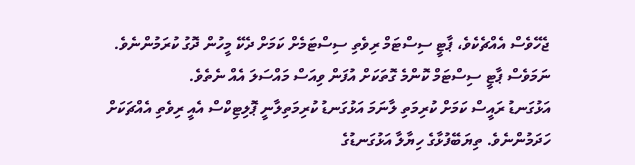ޖެހޭވެސް އެއްޗެކެވެ، ޕާޓީ ސިސްޓަމް ރިވެތި ސިސްޓަމެށް ކަމަށް ދެކޭ މީހުން ދޮގު ކުރަމުންނެވެ. ނަމަވެސް ޕާޓީ ސިސްޓަމް ކޮންމެ ގޮތަކަށް އުފަން ވިއަސް މައްސަލަ އެއް ނެތެވެ.
އަޅުގަނޑު ރައީސް ކަމަށް ކުރިމަތި ލާނަމަ އަޅުގަނޑު ކުރިމަތިލާނީ ޕޮލިޓިކްސް އެއީ ރިވެތި އެއްޗަކަށް ހަދަމުންނެވެ. ތިޔަބޭފުޅާގެ ހިޔާލާ އަޅުގަނޑުގެ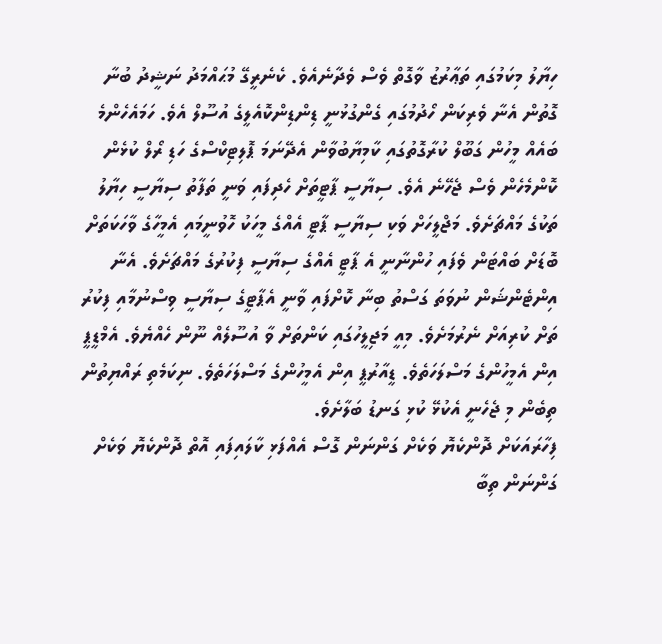ހިޔާލު މިކަމުގައި ތަޢާރުޒު ވާގޮތް ވެސް ވެދާނެއެވެ. ކެނެރީގޭ މުޙައްމަދު ނަޝީދު ބުނާ ގޮތުން އެނާ ވެރިކަން ހޯދުމުގައި ގެންގުޅުނީ ޑިންޑިންކޮއެލީގެ އުސޫލް އެވެ. ހަމައެހެންމެ ބައެއް މީހުން ގަބޫލް ކުރާގޮތުގައި ކާމިޔާބުވާން އެދޭނަމަ ޕޮލިޓިކްސްގެ ހަޑި ރޯލް ކުޅެން ކޮންމެހެން ވެސް ޖެހޭނެ އެވެ. ސިޔާސީ ޕާޓީތަށް ހެދިފައި ވަނީ ތަފާތު ސިޔާސީ ހިޔާލު ތަކުގެ މައްޗަށެވެ. މަޖްލީހަށް ވަކި ސިޔާސީ ޕާޓީ އެއްގެ މީހަކު ހޮވުނީމައި އެމީހާގެ ވާހަކަތަށް ބޮޑަށް ބައްޓަން ވެފައި ހުންނާނީ އެ ޕާޓީ އެއްގެ ސިޔާސީ ފިކުރުގެ މައްޗަށެވެ. އެނާ އިންޓެންޝަން ނުވަތަ ގަސްތު ބިނާ ކޮށްފައި ވާނީ އެޕާޓީގެ ސިޔާސީ ވިސްނުމާއި ފިކުރު ތަށް ކުރިއަށް ނެރުމަށެވެ. މިއީ މަޖިލީހުގައި ކަންތަށް ވާ އުސޫލެއް ނޫން ހެއްޔެވެ. އެމްޑީޕީ އިން އެމީހުންގެ މަސްލަހަތެވެ. ޑީއާރުޕީ އިން އެމީހުންގެ މަސްލަހަތެވެ. ނިކަމެތި ރައްޔިތުން ތިބެން މި ޖެހެނީ އެކުޅޭ ކުޅި ގަނޑު ބަލާށެވެ.
ފިހާރައަކަށް ދޮންކެޔޮ ވަކެށް ގަންނަން ގޮސް އެއްފަޅި ކާލައިފައި އޮތް ދޮންކެޔޮ ވަކެށް ގަންނަން ތިބާ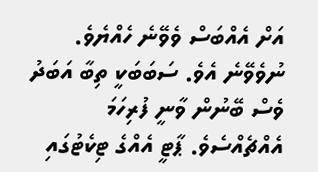އަށް އެއްބަސް ވެވޭނެ ހެއްޔެވެ. ނުވެވޭނެ އެވެ. ސަބަބަކީ ތިބާ އަބަދު ވެސް ބޭނުން ވާނީ ފުރިހަމަ އެއްޗެއްސެވެ. ޕާޓީ އެއްގެ ޓިކެޓުގައި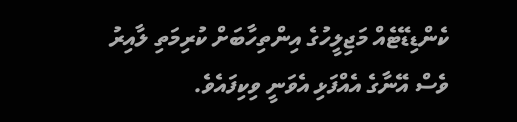ކެންޑިޑޭޓެއް މަޖިލީހުގެ އިންތިހާބަށް ކުރިމަތި ލާއިރު ވެސް އޭނާގެ އެއްފަޅި އެވަނީ ވިކިފައެވެ.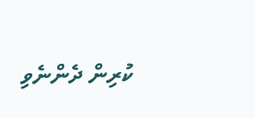ކުރިން ދެންނެވި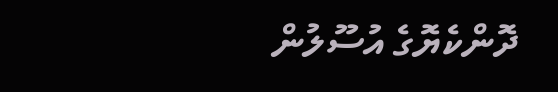ދޮންކެޔޮގެ އުސޫލުން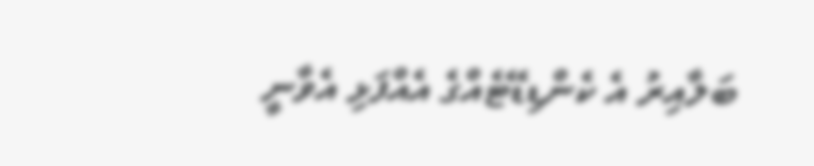ބަލާއިރު އެ ކެންޑިޑޭޓެއްގެ އެއްފަޅި އެވާނީ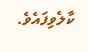ކާލެވިފައެވެ.